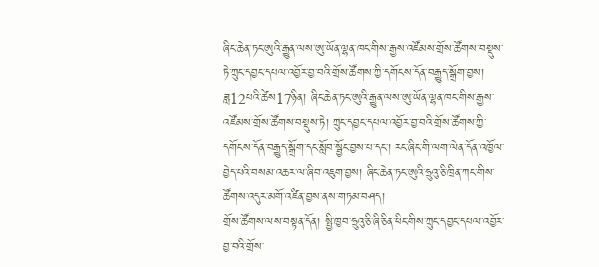ཞིང་ཆེན་ཏང་ཨུའི་རྒྱུན་ལས་ཨུ་ཡོན་ལྷན་ཁང་གིས་རྒྱས་འཛོམས་གྲོས་ཚོགས་བསྡུས་ཏེ་ཀྲུང་དབྱང་དཔལ་འབྱོར་བྱ་བའི་གྲོས་ཚོགས་ཀྱི་དགོངས་དོན་བརྒྱུད་སྒྲོག་བྱས།
ཟླ12པའི་ཚེས17ཉིན། ཞིང་ཆེན་ཏང་ཨུའི་རྒྱུན་ལས་ཨུ་ཡོན་ལྷན་ཁང་གིས་རྒྱས་འཛོམས་གྲོས་ཚོགས་བསྡུས་ཏེ། ཀྲུང་དབྱང་དཔལ་འབྱོར་བྱ་བའི་གྲོས་ཚོགས་ཀྱི་དགོངས་དོན་བརྒྱུད་སྒྲོག་དང་སློབ་སྦྱོང་བྱས་པ་དང་། རང་ཞིང་གི་ལག་ལེན་དོན་འཁྱོལ་བྱེད་པའི་བསམ་འཆར་ལ་ཞིབ་འཇུག་བྱས། ཞིང་ཆེན་ཏང་ཨུའི་ཧྲུའུ་ཅི་ཁྲིན་ཀང་གིས་ཚོགས་འདུར་མགོ་འཛིན་བྱས་ནས་གཏམ་བཤད།
གྲོས་ཚོགས་ལས་བསྟན་དོན། སྤྱི་ཁྱབ་ཧྲུའུ་ཅི་ཞི་ཅིན་ཕིང་གིས་ཀྲུང་དབྱང་དཔལ་འབྱོར་བྱ་བའི་གྲོས་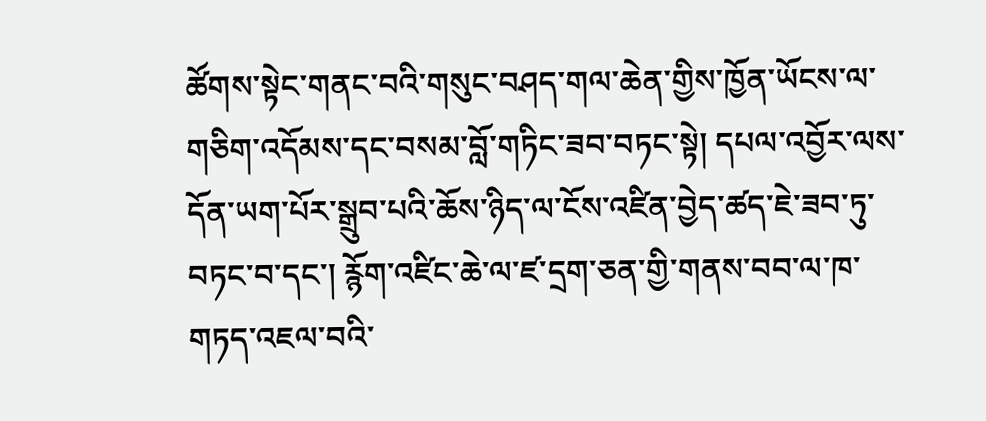ཚོགས་སྟེང་གནང་བའི་གསུང་བཤད་གལ་ཆེན་གྱིས་ཁྱོན་ཡོངས་ལ་གཅིག་འདོམས་དང་བསམ་བློ་གཏིང་ཟབ་བཏང་སྟེ། དཔལ་འབྱོར་ལས་དོན་ཡག་པོར་སྒྲུབ་པའི་ཆོས་ཉིད་ལ་ངོས་འཛིན་བྱེད་ཚད་ཇེ་ཟབ་ཏུ་བཏང་བ་དང་། རྙོག་འཛིང་ཆེ་ལ་ཛ་དྲག་ཅན་གྱི་གནས་བབ་ལ་ཁ་གཏད་འཇལ་བའི་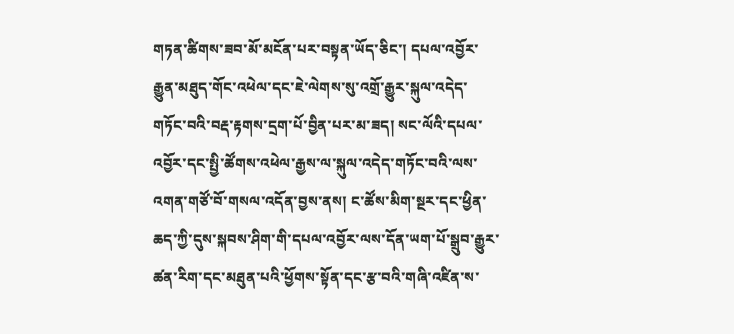གཏན་ཚིགས་ཟབ་མོ་མངོན་པར་བསྟན་ཡོད་ཅིང་། དཔལ་འབྱོར་རྒྱུན་མཐུད་གོང་འཕེལ་དང་ཇེ་ལེགས་སུ་འགྲོ་རྒྱུར་སྐུལ་འདེད་གཏོང་བའི་བརྡ་རྟགས་དྲག་པོ་བྱིན་པར་མ་ཟད། སང་ལོའི་དཔལ་འབྱོར་དང་སྤྱི་ཚོགས་འཕེལ་རྒྱས་ལ་སྐུལ་འདེད་གཏོང་བའི་ལས་འགན་གཙོ་བོ་གསལ་འདོན་བྱས་ནས། ང་ཚོས་མིག་སྔར་དང་ཕྱིན་ཆད་ཀྱི་དུས་སྐབས་ཤིག་གི་དཔལ་འབྱོར་ལས་དོན་ཡག་པོ་སྒྲུབ་རྒྱུར་ཚན་རིག་དང་མཐུན་པའི་ཕྱོགས་སྟོན་དང་རྩ་བའི་གཞི་འཛིན་ས་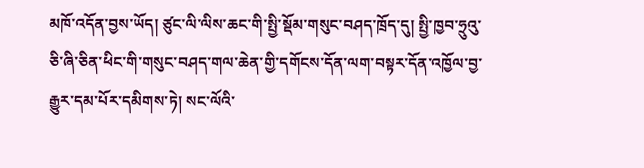མཁོ་འདོན་བྱས་ཡོད། ཙུང་ལི་ལིས་ཆང་གི་སྤྱི་སྡོམ་གསུང་བཤད་ཁྲོད་དུ། སྤྱི་ཁྱབ་ཧྲུའུ་ཅི་ཞི་ཅིན་ཕིང་གི་གསུང་བཤད་གལ་ཆེན་གྱི་དགོངས་དོན་ལག་བསྟར་དོན་འཁྱོལ་བྱ་རྒྱུར་དམ་པོར་དམིགས་ཏེ། སང་ལོའི་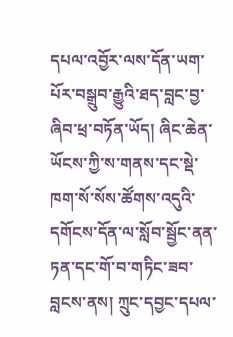དཔལ་འབྱོར་ལས་དོན་ཡག་པོར་བསྒྲུབ་རྒྱུའི་ཐད་བླང་བྱ་ཞིབ་ཕྲ་བཏོན་ཡོད། ཞིང་ཆེན་ཡོངས་ཀྱི་ས་གནས་དང་སྡེ་ཁག་སོ་སོས་ཚོགས་འདུའི་དགོངས་དོན་ལ་སློབ་སྦྱོང་ནན་ཏན་དང་གོ་བ་གཏིང་ཟབ་བླངས་ནས། ཀྲུང་དབྱང་དཔལ་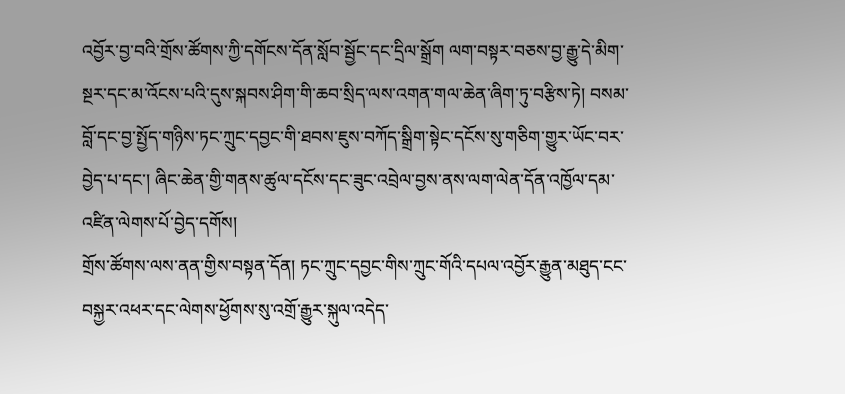འབྱོར་བྱ་བའི་གྲོས་ཚོགས་ཀྱི་དགོངས་དོན་སློབ་སྦྱོང་དང་དྲིལ་སྒྲོག ལག་བསྟར་བཅས་བྱ་རྒྱུ་དེ་མིག་སྔར་དང་མ་འོངས་པའི་དུས་སྐབས་ཤིག་གི་ཆབ་སྲིད་ལས་འགན་གལ་ཆེན་ཞིག་ཏུ་བརྩིས་ཏེ། བསམ་བློ་དང་བྱ་སྤྱོད་གཉིས་ཏང་ཀྲུང་དབྱང་གི་ཐབས་ཇུས་བཀོད་སྒྲིག་སྟེང་དངོས་སུ་གཅིག་གྱུར་ཡོང་བར་བྱེད་པ་དང་། ཞིང་ཆེན་གྱི་གནས་ཚུལ་དངོས་དང་ཟུང་འབྲེལ་བྱས་ནས་ལག་ལེན་དོན་འཁྱོལ་དམ་འཛིན་ལེགས་པོ་བྱེད་དགོས།
གྲོས་ཚོགས་ལས་ནན་གྱིས་བསྟན་དོན། ཏང་ཀྲུང་དབྱང་གིས་ཀྲུང་གོའི་དཔལ་འབྱོར་རྒྱུན་མཐུད་ངང་བསྐྱར་འཕར་དང་ལེགས་ཕྱོགས་སུ་འགྲོ་རྒྱུར་སྐུལ་འདེད་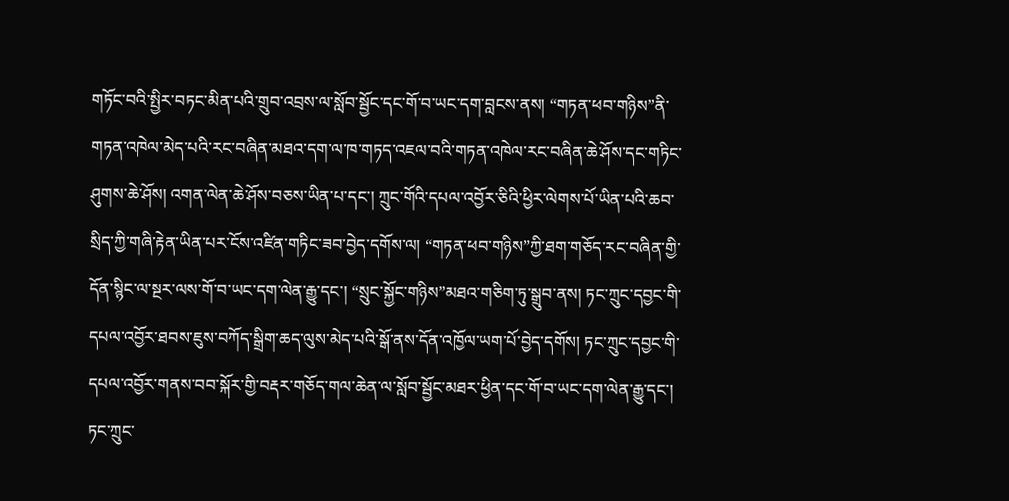གཏོང་བའི་སྤྱིར་བཏང་མིན་པའི་གྲུབ་འབྲས་ལ་སློབ་སྦྱོང་དང་གོ་བ་ཡང་དག་བླངས་ནས། “གཏན་ཕབ་གཉིས”ནི་གཏན་འཁེལ་མེད་པའི་རང་བཞིན་མཐའ་དག་ལ་ཁ་གཏད་འཇལ་བའི་གཏན་འཁེལ་རང་བཞིན་ཆེ་ཤོས་དང་གཏིང་ཤུགས་ཆེ་ཤོས། འགན་ལེན་ཆེ་ཤོས་བཅས་ཡིན་པ་དང་། ཀྲུང་གོའི་དཔལ་འབྱོར་ཅིའི་ཕྱིར་ལེགས་པོ་ཡིན་པའི་ཆབ་སྲིད་ཀྱི་གཞི་རྟེན་ཡིན་པར་ངོས་འཛིན་གཏིང་ཟབ་བྱེད་དགོས་ལ། “གཏན་ཕབ་གཉིས”ཀྱི་ཐག་གཅོད་རང་བཞིན་གྱི་དོན་སྙིང་ལ་སྔར་ལས་གོ་བ་ཡང་དག་ལེན་རྒྱུ་དང་། “སྲུང་སྐྱོང་གཉིས”མཐའ་གཅིག་ཏུ་སྒྲུབ་ནས། ཏང་ཀྲུང་དབྱང་གི་དཔལ་འབྱོར་ཐབས་ཇུས་བཀོད་སྒྲིག་ཆད་ལུས་མེད་པའི་སྒོ་ནས་དོན་འཁྱོལ་ཡག་པོ་བྱེད་དགོས། ཏང་ཀྲུང་དབྱང་གི་དཔལ་འབྱོར་གནས་བབ་སྐོར་གྱི་བརྡར་གཅོད་གལ་ཆེན་ལ་སློབ་སྦྱོང་མཐར་ཕྱིན་དང་གོ་བ་ཡང་དག་ལེན་རྒྱུ་དང་། ཏང་ཀྲུང་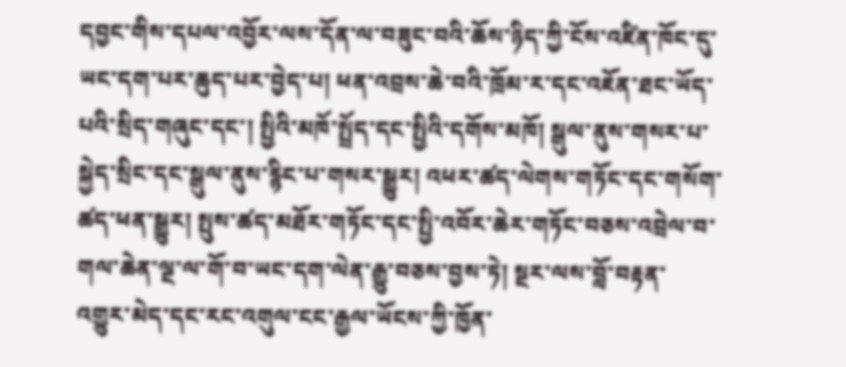དབྱང་གིས་དཔལ་འབྱོར་ལས་དོན་ལ་བཟུང་བའི་ཆོས་ཉིད་ཀྱི་ངོས་འཛིན་ཁོང་དུ་ཡང་དག་པར་ཆུད་པར་བྱེད་པ། ཕན་འབྲས་ཆེ་བའི་ཁྲོམ་ར་དང་འཇོན་ཐང་ཡོད་པའི་སྲིད་གཞུང་དང་། སྤྱིའི་མཁོ་སྤྲོད་དང་སྤྱིའི་དགོས་མཁོ། སྒུལ་ནུས་གསར་པ་སྐྱེད་སྲིང་དང་སྒུལ་ནུས་རྙིང་པ་གསར་སྒྱུར། འཕར་ཚད་ལེགས་གཏོང་དང་གསོག་ཚད་ཕན་སྒྱུར། སྤུས་ཚད་མཐོར་གཏོང་དང་སྤྱི་འབོར་ཆེར་གཏོང་བཅས་འབྲེལ་བ་གལ་ཆེན་ལྔ་ལ་གོ་བ་ཡང་དག་ལེན་རྒྱུ་བཅས་བྱས་ཏེ། སྔར་ལས་བློ་བརྟན་འགྱུར་མེད་དང་རང་འགུལ་ངང་རྒྱལ་ཡོངས་ཀྱི་ཁྱོན་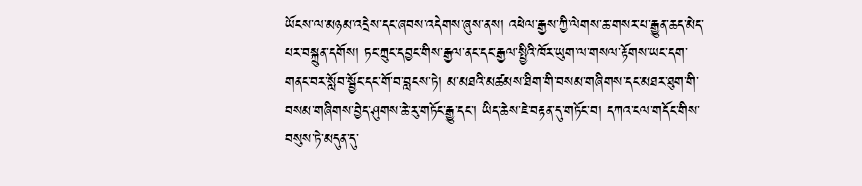ཡོངས་ལ་མཉམ་འདྲེས་དང་ཞབས་འདེགས་ཞུས་ནས། འཕེལ་རྒྱས་ཀྱི་ལེགས་ཆ་གསར་པ་རྒྱུན་ཆད་མེད་པར་བསྐྲུན་དགོས། ཏང་ཀྲུང་དབྱང་གིས་རྒྱལ་ནང་དང་རྒྱལ་སྤྱིའི་ཁོར་ཡུག་ལ་གསལ་རྟོགས་ཡང་དག་གནང་བར་སློབ་སྦྱོང་དང་གོ་བ་བླངས་ཏེ། མ་མཐའི་མཚམས་ཐིག་གི་བསམ་གཞིགས་དང་མཐར་ཐུག་གི་བསམ་གཞིགས་བྱེད་ཤུགས་ཆེ་རུ་གཏོང་རྒྱུ་དང་། ཡིད་ཆེས་ཇེ་བརྟན་དུ་གཏོང་བ། དཀའ་ངལ་གདོང་གིས་བསུས་ཏེ་མདུན་དུ་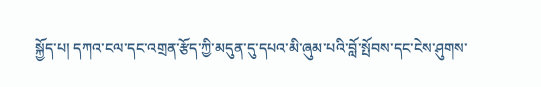སྐྱོད་པ། དཀའ་ངལ་དང་འགྲན་རྩོད་ཀྱི་མདུན་དུ་དཔའ་མི་ཞུམ་པའི་བློ་སྤོབས་དང་ངེས་ཤུགས་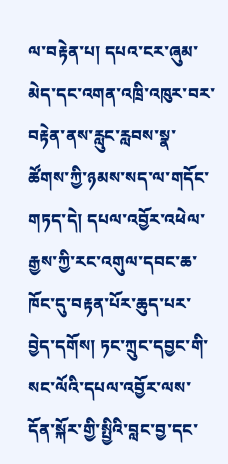ལ་བརྟེན་པ། དཔའ་ངར་ཞུམ་མེད་དང་འགན་འཁྲི་འཁུར་བར་བརྟེན་ནས་རླུང་རླབས་སྣ་ཚོགས་ཀྱི་ཉམས་སད་ལ་གདོང་གཏད་དེ། དཔལ་འབྱོར་འཕེལ་རྒྱས་ཀྱི་རང་འགུལ་དབང་ཆ་ཁོང་དུ་བརྟན་པོར་ཆུད་པར་བྱེད་དགོས། ཏང་ཀྲུང་དབྱང་གི་སང་ལོའི་དཔལ་འབྱོར་ལས་དོན་སྐོར་གྱི་སྤྱིའི་བླང་བྱ་དང་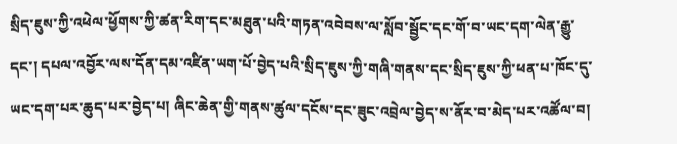སྲིད་ཇུས་ཀྱི་འཕེལ་ཕྱོགས་ཀྱི་ཚན་རིག་དང་མཐུན་པའི་གཏན་འབེབས་ལ་སློབ་སྦྱོང་དང་གོ་བ་ཡང་དག་ལེན་རྒྱུ་དང་། དཔལ་འབྱོར་ལས་དོན་དམ་འཛིན་ཡག་པོ་བྱེད་པའི་སྲིད་ཇུས་ཀྱི་གཞི་གནས་དང་སྲིད་ཇུས་ཀྱི་ཕན་པ་ཁོང་དུ་ཡང་དག་པར་ཆུད་པར་བྱེད་པ། ཞིང་ཆེན་གྱི་གནས་ཚུལ་དངོས་དང་ཟུང་འབྲེལ་བྱེད་ས་ནོར་བ་མེད་པར་འཚོལ་བ།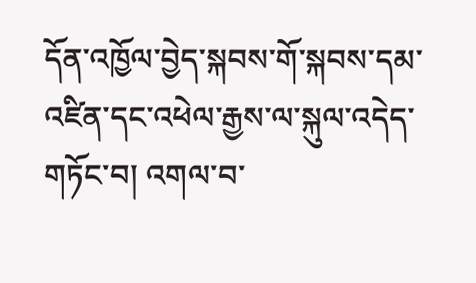དོན་འཁྱོལ་བྱེད་སྐབས་གོ་སྐབས་དམ་འཛིན་དང་འཕེལ་རྒྱས་ལ་སྐུལ་འདེད་གཏོང་བ། འགལ་བ་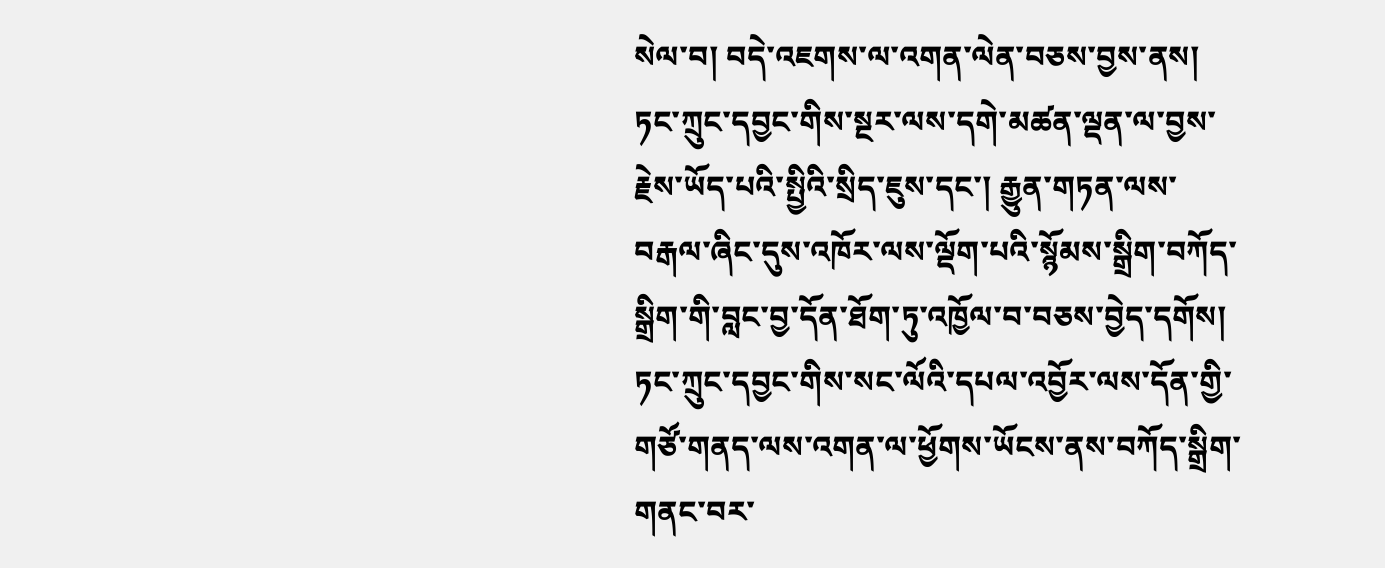སེལ་བ། བདེ་འཇགས་ལ་འགན་ལེན་བཅས་བྱས་ནས། ཏང་ཀྲུང་དབྱང་གིས་སྔར་ལས་དགེ་མཚན་ལྡན་ལ་བྱས་རྗེས་ཡོད་པའི་སྤྱིའི་སྲིད་ཇུས་དང་། རྒྱུན་གཏན་ལས་བརྒལ་ཞིང་དུས་འཁོར་ལས་ལྡོག་པའི་སྙོམས་སྒྲིག་བཀོད་སྒྲིག་གི་བླང་བྱ་དོན་ཐོག་ཏུ་འཁྱོལ་བ་བཅས་བྱེད་དགོས། ཏང་ཀྲུང་དབྱང་གིས་སང་ལོའི་དཔལ་འབྱོར་ལས་དོན་གྱི་གཙོ་གནད་ལས་འགན་ལ་ཕྱོགས་ཡོངས་ནས་བཀོད་སྒྲིག་གནང་བར་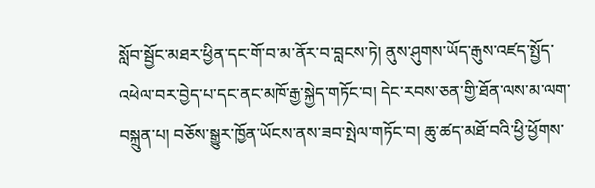སློབ་སྦྱོང་མཐར་ཕྱིན་དང་གོ་བ་མ་ནོར་བ་བླངས་ཏེ། ནུས་ཤུགས་ཡོད་རྒུས་འཛད་སྤྱོད་འཕེལ་བར་བྱེད་པ་དང་ནང་མཁོ་རྒྱ་སྐྱེད་གཏོང་བ། དེང་རབས་ཅན་གྱི་ཐོན་ལས་མ་ལག་བསྐྲུན་པ། བཅོས་སྒྱུར་ཁྱོན་ཡོངས་ནས་ཟབ་སྤེལ་གཏོང་བ། ཆུ་ཚད་མཐོ་བའི་ཕྱི་ཕྱོགས་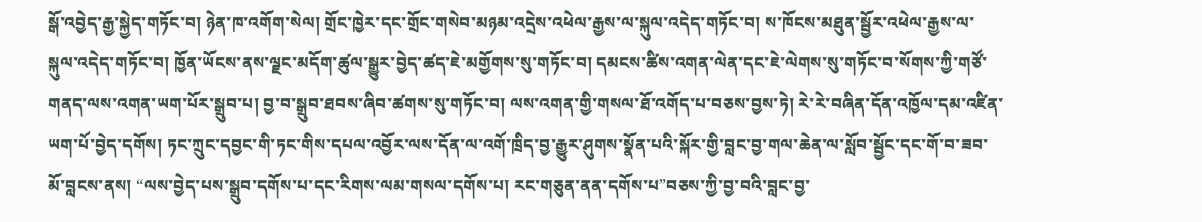སྒོ་འབྱེད་རྒྱ་སྐྱེད་གཏོང་བ། ཉེན་ཁ་འགོག་སེལ། གྲོང་ཁྱེར་དང་གྲོང་གསེབ་མཉམ་འདྲེས་འཕེལ་རྒྱས་ལ་སྐུལ་འདེད་གཏོང་བ། ས་ཁོངས་མཐུན་སྦྱོར་འཕེལ་རྒྱས་ལ་སྐུལ་འདེད་གཏོང་བ། ཁྱོན་ཡོངས་ནས་ལྗང་མདོག་ཚུལ་སྒྱུར་བྱེད་ཚད་ཇེ་མགྱོགས་སུ་གཏོང་བ། དམངས་ཚིས་འགན་ལེན་དང་ཇེ་ལེགས་སུ་གཏོང་བ་སོགས་ཀྱི་གཙོ་གནད་ལས་འགན་ཡག་པོར་སྒྲུབ་པ། བྱ་བ་སྒྲུབ་ཐབས་ཞིབ་ཚགས་སུ་གཏོང་བ། ལས་འགན་གྱི་གསལ་ཐོ་འགོད་པ་བཅས་བྱས་ཏེ། རེ་རེ་བཞིན་དོན་འཁྱོལ་དམ་འཛིན་ཡག་པོ་བྱེད་དགོས། ཏང་ཀྲུང་དབྱང་གི་ཏང་གིས་དཔལ་འབྱོར་ལས་དོན་ལ་འགོ་ཁྲིད་བྱ་རྒྱུར་ཤུགས་སྣོན་པའི་སྐོར་གྱི་བླང་བྱ་གལ་ཆེན་ལ་སློབ་སྦྱོང་དང་གོ་བ་ཟབ་མོ་བླངས་ནས། “ལས་བྱེད་པས་སྒྲུབ་དགོས་པ་དང་རིགས་ལམ་གསལ་དགོས་པ། རང་གཅུན་ནན་དགོས་པ”བཅས་ཀྱི་བྱ་བའི་བླང་བྱ་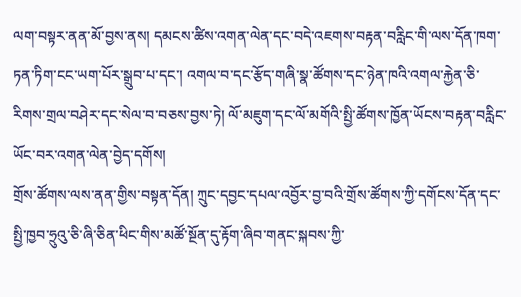ལག་བསྟར་ནན་མོ་བྱས་ནས། དམངས་ཚིས་འགན་ལེན་དང་བདེ་འཇགས་བརྟན་བརླིང་གི་ལས་དོན་ཁག་ཏན་ཏིག་ངང་ཡག་པོར་སྒྲུབ་པ་དང་། འགལ་བ་དང་རྩོད་གཞི་སྣ་ཚོགས་དང་ཉེན་ཁའི་འགལ་རྐྱེན་ཅི་རིགས་གྲལ་བཤེར་དང་སེལ་བ་བཅས་བྱས་ཏེ། ལོ་མཇུག་དང་ལོ་མགོའི་སྤྱི་ཚོགས་ཁྱོན་ཡོངས་བརྟན་བརླིང་ཡོང་བར་འགན་ལེན་བྱེད་དགོས།
གྲོས་ཚོགས་ལས་ནན་གྱིས་བསྟན་དོན། ཀྲུང་དབྱང་དཔལ་འབྱོར་བྱ་བའི་གྲོས་ཚོགས་ཀྱི་དགོངས་དོན་དང་སྤྱི་ཁྱབ་ཧྲུའུ་ཅི་ཞི་ཅིན་ཕིང་གིས་མཚོ་སྔོན་དུ་རྟོག་ཞིབ་གནང་སྐབས་ཀྱི་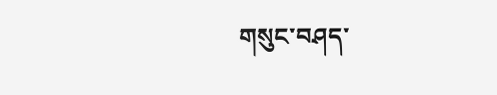གསུང་བཤད་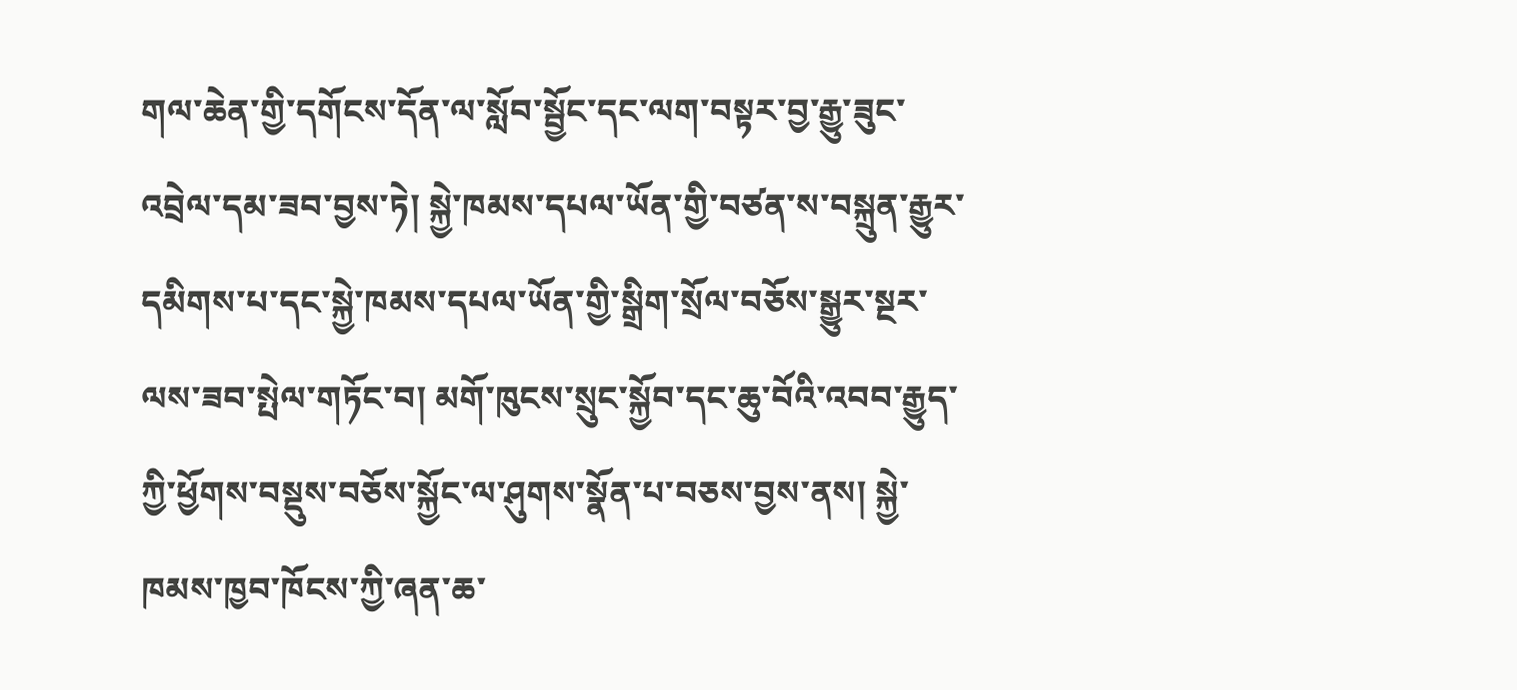གལ་ཆེན་གྱི་དགོངས་དོན་ལ་སློབ་སྦྱོང་དང་ལག་བསྟར་བྱ་རྒྱུ་ཟུང་འབྲེལ་དམ་ཟབ་བྱས་ཏེ། སྐྱེ་ཁམས་དཔལ་ཡོན་གྱི་བཙན་ས་བསྐྲུན་རྒྱུར་དམིགས་པ་དང་སྐྱེ་ཁམས་དཔལ་ཡོན་གྱི་སྒྲིག་སྲོལ་བཅོས་སྒྱུར་སྔར་ལས་ཟབ་སྤེལ་གཏོང་བ། མགོ་ཁུངས་སྲུང་སྐྱོབ་དང་ཆུ་བོའི་འབབ་རྒྱུད་ཀྱི་ཕྱོགས་བསྡུས་བཅོས་སྐྱོང་ལ་ཤུགས་སྣོན་པ་བཅས་བྱས་ནས། སྐྱེ་ཁམས་ཁྱབ་ཁོངས་ཀྱི་ཞན་ཆ་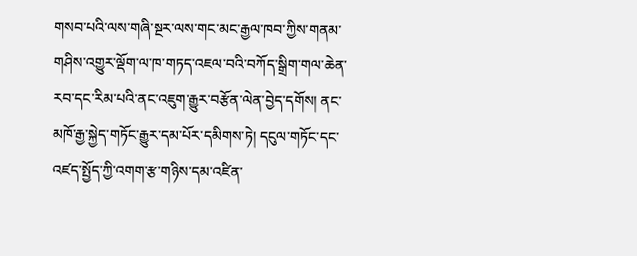གསབ་པའི་ལས་གཞི་སྔར་ལས་གང་མང་རྒྱལ་ཁབ་ཀྱིས་གནམ་གཤིས་འགྱུར་ལྡོག་ལ་ཁ་གཏད་འཇལ་བའི་བཀོད་སྒྲིག་གལ་ཆེན་རབ་དང་རིམ་པའི་ནང་འཇུག་རྒྱུར་བརྩོན་ལེན་བྱེད་དགོས། ནང་མཁོ་རྒྱ་སྐྱེད་གཏོང་རྒྱུར་དམ་པོར་དམིགས་ཏེ། དངུལ་གཏོང་དང་འཛད་སྤྱོད་ཀྱི་འགག་རྩ་གཉིས་དམ་འཛིན་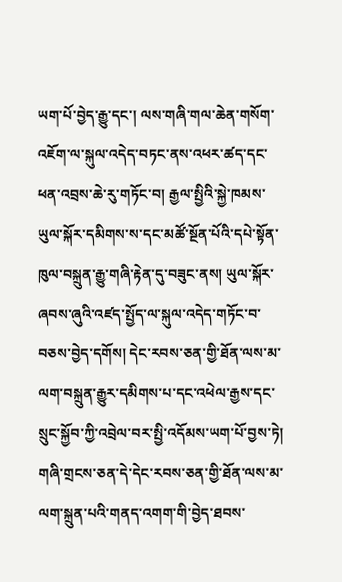ཡག་པོ་བྱེད་རྒྱུ་དང་། ལས་གཞི་གལ་ཆེན་གསོག་འཇོག་ལ་སྐུལ་འདེད་བཏང་ནས་འཕར་ཚད་དང་ཕན་འབྲས་ཆེ་རུ་གཏོང་བ། རྒྱལ་སྤྱིའི་སྐྱེ་ཁམས་ཡུལ་སྐོར་དམིགས་ས་དང་མཚོ་སྔོན་པོའི་དཔེ་སྟོན་ཁུལ་བསྐྲུན་རྒྱུ་གཞི་རྟེན་དུ་བཟུང་ནས། ཡུལ་སྐོར་ཞབས་ཞུའི་འཛད་སྤྱོད་ལ་སྐུལ་འདེད་གཏོང་བ་བཅས་བྱེད་དགོས། དེང་རབས་ཅན་གྱི་ཐོན་ལས་མ་ལག་བསྐྲུན་རྒྱུར་དམིགས་པ་དང་འཕེལ་རྒྱས་དང་སྲུང་སྐྱོབ་ཀྱི་འབྲེལ་བར་སྤྱི་འདོམས་ཡག་པོ་བྱས་ཏེ། གཞི་གྲངས་ཅན་དེ་དེང་རབས་ཅན་གྱི་ཐོན་ལས་མ་ལག་སྐྲུན་པའི་གནད་འགག་གི་བྱེད་ཐབས་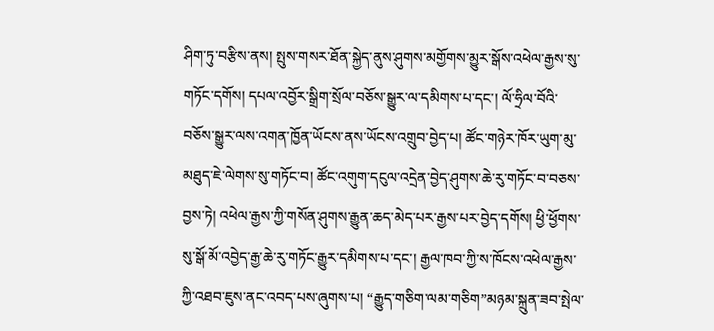ཤིག་ཏུ་བརྩིས་ནས། སྤུས་གསར་ཐོན་སྐྱེད་ནུས་ཤུགས་མགྱོགས་མྱུར་སྒོས་འཕེལ་རྒྱས་སུ་གཏོང་དགོས། དཔལ་འབྱོར་སྒྲིག་སྲོལ་བཅོས་སྒྱུར་ལ་དམིགས་པ་དང་། ལོ་ཧྲིལ་བོའི་བཅོས་སྒྱུར་ལས་འགན་ཁྱོན་ཡོངས་ནས་ཡོངས་འགྲུབ་བྱེད་པ། ཚོང་གཉེར་ཁོར་ཡུག་མུ་མཐུད་ཇེ་ལེགས་སུ་གཏོང་བ། ཚོང་འགུག་དངུལ་འདྲེན་བྱེད་ཤུགས་ཆེ་རུ་གཏོང་བ་བཅས་བྱས་ཏེ། འཕེལ་རྒྱས་ཀྱི་གསོན་ཤུགས་རྒྱུན་ཆད་མེད་པར་རྒྱས་པར་བྱེད་དགོས། ཕྱི་ཕྱོགས་སུ་སྒོ་མོ་འབྱེད་རྒྱ་ཆེ་རུ་གཏོང་རྒྱུར་དམིགས་པ་དང་། རྒྱལ་ཁབ་ཀྱི་ས་ཁོངས་འཕེལ་རྒྱས་ཀྱི་འཐབ་ཇུས་ནང་འབད་པས་ཞུགས་པ། “རྒྱུད་གཅིག་ལམ་གཅིག”མཉམ་སྐྲུན་ཟབ་སྤེལ་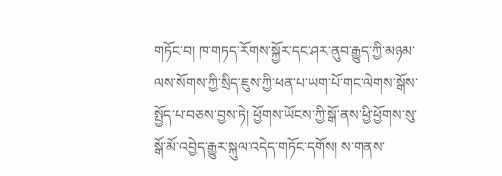གཏོང་བ། ཁ་གཏད་རོགས་སྐྱོར་དང་ཤར་ནུབ་རྒྱུད་ཀྱི་མཉམ་ལས་སོགས་ཀྱི་སྲིད་ཇུས་ཀྱི་ཕན་པ་ཡག་པོ་གང་ལེགས་སྒོས་སྤྱོད་པ་བཅས་བྱས་ཏེ། ཕྱོགས་ཡོངས་ཀྱི་སྒོ་ནས་ཕྱི་ཕྱོགས་སུ་སྒོ་མོ་འབྱེད་རྒྱུར་སྐུལ་འདེད་གཏོང་དགོས། ས་གནས་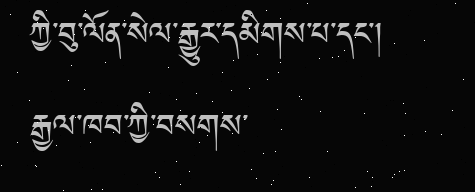ཀྱི་བུ་ལོན་སེལ་རྒྱུར་དམིགས་པ་དང་། རྒྱལ་ཁབ་ཀྱི་བསགས་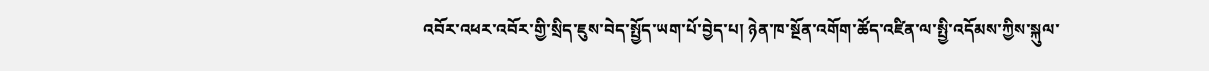འབོར་འཕར་འབོར་གྱི་སྲིད་ཇུས་བེད་སྤྱོད་ཡག་པོ་བྱེད་པ། ཉེན་ཁ་སྔོན་འགོག་ཚོད་འཛིན་ལ་སྤྱི་འདོམས་ཀྱིས་སྐུལ་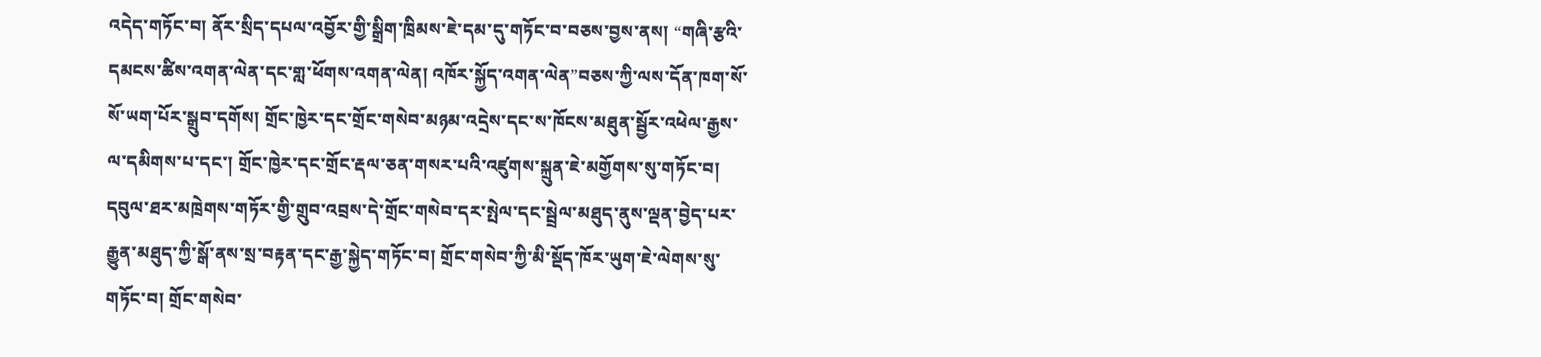འདེད་གཏོང་བ། ནོར་སྲིད་དཔལ་འབྱོར་གྱི་སྒྲིག་ཁྲིམས་ཇེ་དམ་དུ་གཏོང་བ་བཅས་བྱས་ནས། “གཞི་རྩའི་དམངས་ཚིས་འགན་ལེན་དང་གླ་ཕོགས་འགན་ལེན། འཁོར་སྐྱོད་འགན་ལེན”བཅས་ཀྱི་ལས་དོན་ཁག་སོ་སོ་ཡག་པོར་སྒྲུབ་དགོས། གྲོང་ཁྱེར་དང་གྲོང་གསེབ་མཉམ་འདྲེས་དང་ས་ཁོངས་མཐུན་སྦྱོར་འཕེལ་རྒྱས་ལ་དམིགས་པ་དང་། གྲོང་ཁྱེར་དང་གྲོང་རྡལ་ཅན་གསར་པའི་འཛུགས་སྐྲུན་ཇེ་མགྱོགས་སུ་གཏོང་བ། དབུལ་ཐར་མཁྲེགས་གཏོར་གྱི་གྲུབ་འབྲས་དེ་གྲོང་གསེབ་དར་སྤེལ་དང་སྦྲེལ་མཐུད་ནུས་ལྡན་བྱེད་པར་རྒྱུན་མཐུད་ཀྱི་སྒོ་ནས་སྲ་བརྟན་དང་རྒྱ་སྐྱེད་གཏོང་བ། གྲོང་གསེབ་ཀྱི་མི་སྡོད་ཁོར་ཡུག་ཇེ་ལེགས་སུ་གཏོང་བ། གྲོང་གསེབ་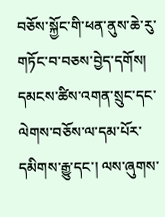བཅོས་སྐྱོང་གི་ཕན་ནུས་ཆེ་རུ་གཏོང་བ་བཅས་བྱེད་དགོས། དམངས་ཚིས་འགན་སྲུང་དང་ལེགས་བཅོས་ལ་དམ་པོར་དམིགས་རྒྱུ་དང་། ལས་ཞུགས་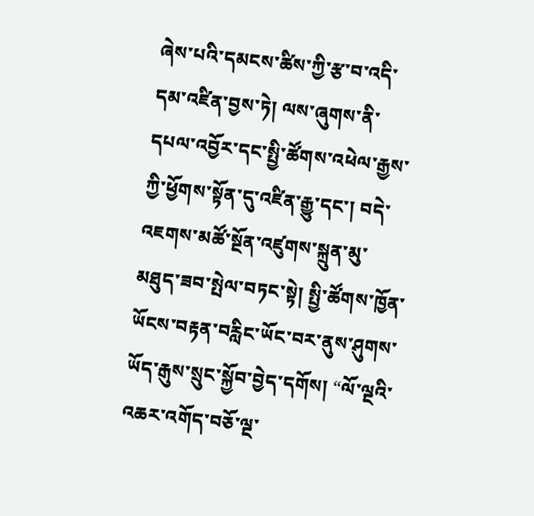ཞེས་པའི་དམངས་ཚིས་ཀྱི་རྩ་བ་འདི་དམ་འཛིན་བྱས་ཏེ། ལས་ཞུགས་ནི་དཔལ་འབྱོར་དང་སྤྱི་ཚོགས་འཕེལ་རྒྱས་ཀྱི་ཕྱོགས་སྟོན་དུ་འཛིན་རྒྱུ་དང་། བདེ་འཇགས་མཚོ་སྔོན་འཛུགས་སྐྲུན་མུ་མཐུད་ཟབ་སྤེལ་བཏང་སྟེ། སྤྱི་ཚོགས་ཁྱོན་ཡོངས་བརྟན་བརླིང་ཡོང་བར་ནུས་ཤུགས་ཡོད་རྒུས་སྲུང་སྐྱོབ་བྱེད་དགོས། “ལོ་ལྔའི་འཆར་འགོད་བཅོ་ལྔ་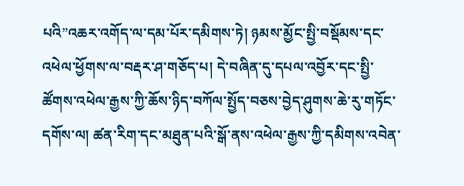པའི”འཆར་འགོད་ལ་དམ་པོར་དམིགས་ཏེ། ཉམས་མྱོང་སྤྱི་བསྡོམས་དང་འཕེལ་ཕྱོགས་ལ་བརྡར་ཤ་གཅོད་པ། དེ་བཞིན་དུ་དཔལ་འབྱོར་དང་སྤྱི་ཚོགས་འཕེལ་རྒྱས་ཀྱི་ཆོས་ཉིད་བཀོལ་སྤྱོད་བཅས་བྱེད་ཤུགས་ཆེ་རུ་གཏོང་དགོས་ལ། ཚན་རིག་དང་མཐུན་པའི་སྒོ་ནས་འཕེལ་རྒྱས་ཀྱི་དམིགས་འབེན་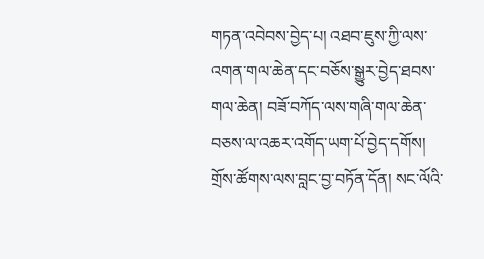གཏན་འབེབས་བྱེད་པ། འཐབ་ཇུས་ཀྱི་ལས་འགན་གལ་ཆེན་དང་བཅོས་སྒྱུར་བྱེད་ཐབས་གལ་ཆེན། བཟོ་བཀོད་ལས་གཞི་གལ་ཆེན་བཅས་ལ་འཆར་འགོད་ཡག་པོ་བྱེད་དགོས།
གྲོས་ཚོགས་ལས་བླང་བྱ་བཏོན་དོན། སང་ལོའི་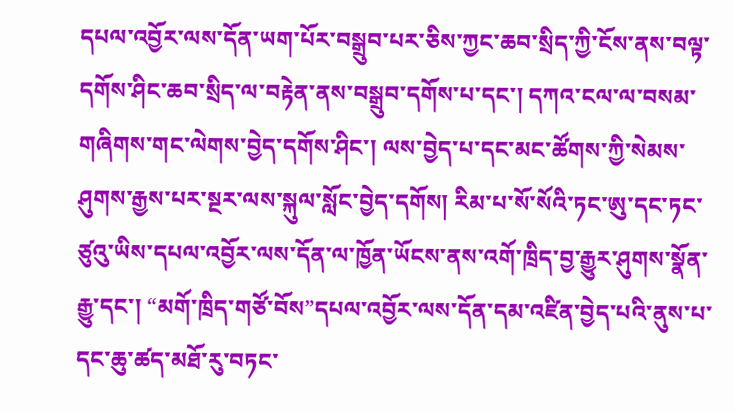དཔལ་འབྱོར་ལས་དོན་ཡག་པོར་བསྒྲུབ་པར་ཅིས་ཀྱང་ཆབ་སྲིད་ཀྱི་ངོས་ནས་བལྟ་དགོས་ཤིང་ཆབ་སྲིད་ལ་བརྟེན་ནས་བསྒྲུབ་དགོས་པ་དང་། དཀའ་ངལ་ལ་བསམ་གཞིགས་གང་ལེགས་བྱེད་དགོས་ཤིང་། ལས་བྱེད་པ་དང་མང་ཚོགས་ཀྱི་སེམས་ཤུགས་རྒྱས་པར་སྔར་ལས་སྐུལ་སློང་བྱེད་དགོས། རིམ་པ་སོ་སོའི་ཏང་ཨུ་དང་ཏང་ཙུའུ་ཡིས་དཔལ་འབྱོར་ལས་དོན་ལ་ཁྱོན་ཡོངས་ནས་འགོ་ཁྲིད་བྱ་རྒྱུར་ཤུགས་སྣོན་རྒྱུ་དང་། “མགོ་ཁྲིད་གཙོ་བོས”དཔལ་འབྱོར་ལས་དོན་དམ་འཛིན་བྱེད་པའི་ནུས་པ་དང་ཆུ་ཚད་མཐོ་རུ་བཏང་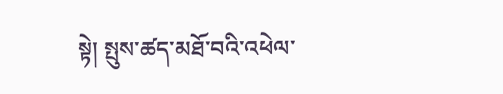སྟེ། སྤུས་ཚད་མཐོ་བའི་འཕེལ་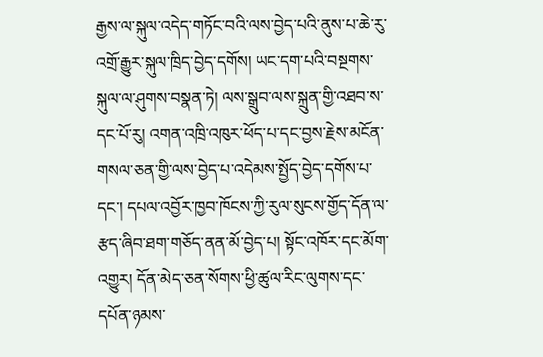རྒྱས་ལ་སྐུལ་འདེད་གཏོང་བའི་ལས་བྱེད་པའི་ནུས་པ་ཆེ་རུ་འགྲོ་རྒྱུར་སྐུལ་ཁྲིད་བྱེད་དགོས། ཡང་དག་པའི་བསྔགས་སྐུལ་ལ་ཤུགས་བསྣན་ཏེ། ལས་སྒྲུབ་ལས་སྐྲུན་གྱི་འཐབ་ས་དང་པོ་རུ། འགན་འཁྲི་འཁུར་ཕོད་པ་དང་བྱས་རྗེས་མངོན་གསལ་ཅན་གྱི་ལས་བྱེད་པ་འདེམས་སྤྱོད་བྱེད་དགོས་པ་དང་། དཔལ་འབྱོར་ཁྱབ་ཁོངས་ཀྱི་རུལ་སུངས་གྱོད་དོན་ལ་རྩད་ཞིབ་ཐག་གཅོད་ནན་མོ་བྱེད་པ། སྟོང་འཁོར་དང་མོག་འགྱུར། དོན་མེད་ཅན་སོགས་ཕྱི་ཚུལ་རིང་ལུགས་དང་དཔོན་ཉམས་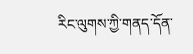རིང་ལུགས་ཀྱི་གནད་དོན་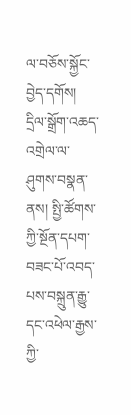ལ་བཅོས་སྐྱོང་བྱེད་དགོས། དྲིལ་སྒྲོག་འཆད་འགྲེལ་ལ་ཤུགས་བསྣན་ནས། སྤྱི་ཚོགས་ཀྱི་སྔོན་དཔག་བཟང་པོ་འབད་པས་བསྐྲུན་རྒྱུ་དང་འཕེལ་རྒྱས་ཀྱི་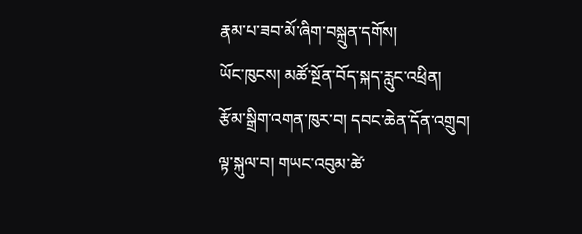རྣམ་པ་ཟབ་མོ་ཞིག་བསྐྲུན་དགོས།
ཡོང་ཁུངས། མཚོ་སྔོན་བོད་སྐད་རླུང་འཕྲིན།
རྩོམ་སྒྲིག་འགན་ཁུར་བ། དབང་ཆེན་དོན་འགྲུབ།
ལྟ་སྐུལ་བ། གཡང་འབུམ་ཚེ་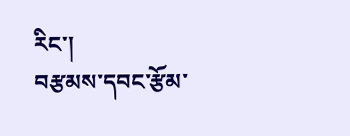རིང་།
བརྩམས་དབང་རྩོམ་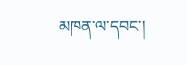མཁན་ལ་དབང་།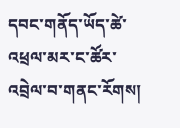དབང་གནོད་ཡོད་ཚེ་འཕྲལ་མར་ང་ཚོར་འབྲེལ་བ་གནང་རོགས།